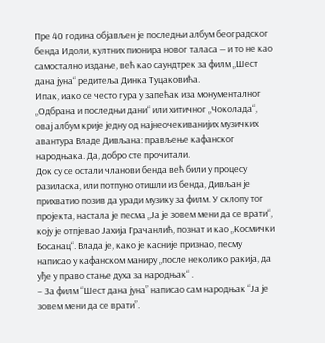Пре 40 година објављен је последњи албум београдског бенда Идоли, култних пионира новог таласа — и то не као самостално издање, већ као саундтрек за филм „Шест дана јуна“ редитеља Динка Туцаковића.
Ипак, иако се често гура у запећак иза монументалног „Одбрана и последњи дани“ или хитичног „Чоколада“, овај албум крије једну од најнеочекиванијих музичких авантура Владе Дивљана: прављење кафанског народњака. Да, добро сте прочитали.
Док су се остали чланови бенда већ били у процесу разиласка, или потпуно отишли из бенда, Дивљан је прихватио позив да уради музику за филм. У склопу тог пројекта, настала је песма „Ја је зовем мени да се врати“, коју је отпјевао Јахија Грачанлић, познат и као „Космички Босанац“. Влада је, како је касније признао, песму написао у кафанском маниру „после неколико ракија, да уђе у право стање духа за народњак“ .
– За филм “Шест дана јуна” написао сам народњак “Ја је зовем мени да се врати”.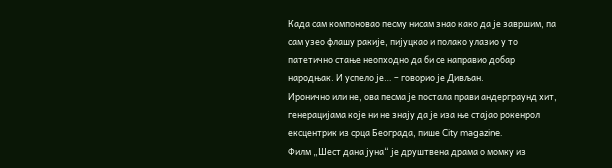Када сам компоновао песму нисам знао како да је завршим, па сам узео флашу ракије, пијуцкао и полако улазио у то патетично стање неопходно да би се направио добар народњак. И успело је… – говорио је Дивљан.
Иронично или не, ова песма је постала прави андерграунд хит, генерацијама које ни не знају да је иза ње стајао рокенрол ексцентрик из срца Београда, пише City magazine.
Филм „Шест дана јуна“ је друштвена драма о момку из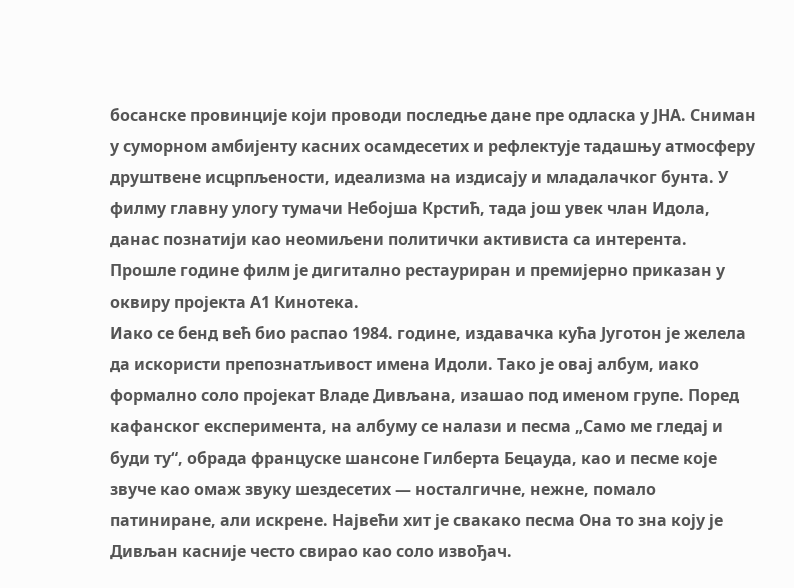босанске провинције који проводи последње дане пре одласка у ЈНА. Сниман у суморном амбијенту касних осамдесетих и рефлектује тадашњу атмосферу друштвене исцрпљености, идеализма на издисају и младалачког бунта. У филму главну улогу тумачи Небојша Крстић, тада још увек члан Идола, данас познатији као неомиљени политички активиста са интерента.
Прошле године филм је дигитално рестауриран и премијерно приказан у оквиру пројекта А1 Кинотека.
Иако се бенд већ био распао 1984. године, издавачка кућа Југотон је желела да искористи препознатљивост имена Идоли. Тако је овај албум, иако формално соло пројекат Владе Дивљана, изашао под именом групе. Поред кафанског експеримента, на албуму се налази и песма „Само ме гледај и буди ту“, обрада француске шансоне Гилберта Бецауда, као и песме које звуче као омаж звуку шездесетих — носталгичне, нежне, помало патиниране, али искрене. Највећи хит је свакако песма Она то зна коју је Дивљан касније често свирао као соло извођач.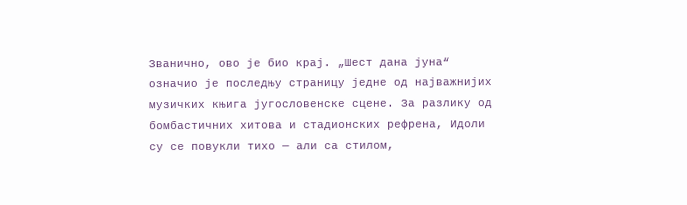Званично, ово је био крај. „Шест дана јуна“ означио је последњу страницу једне од најважнијих музичких књига југословенске сцене. За разлику од бомбастичних хитова и стадионских рефрена, Идоли су се повукли тихо — али са стилом,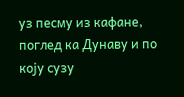уз песму из кафане, поглед ка Дунаву и по коју сузу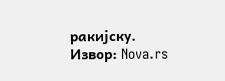ракијску.
Извор: Nova.rs